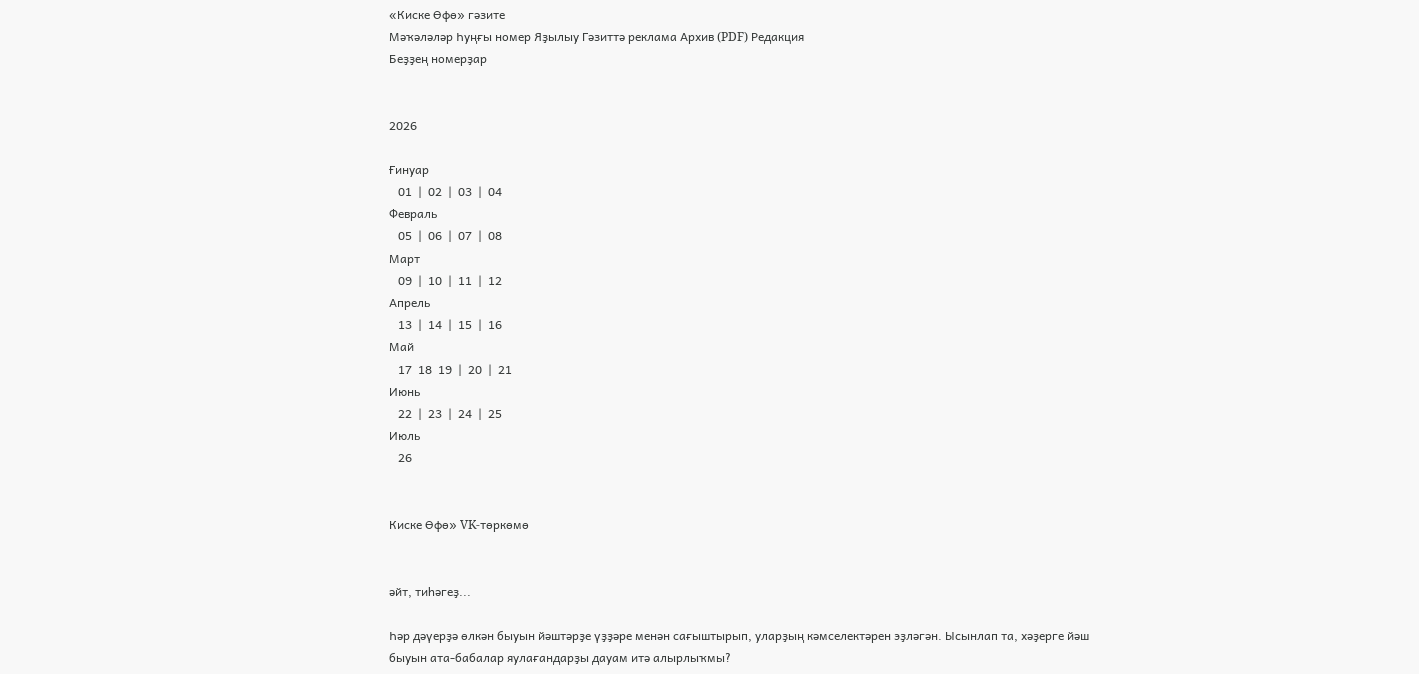«Киске Өфө» гәзите
Мәҡәләләр Һуңғы номер Яҙылыу Гәзиттә реклама Архив (PDF) Редакция
Беҙҙең номерҙар


2026

Ғинуар
   01  |  02  |  03  |  04
Февраль
   05  |  06  |  07  |  08
Март
   09  |  10  |  11  |  12
Апрель
   13  |  14  |  15  |  16
Май
   17  18  19  |  20  |  21
Июнь
   22  |  23  |  24  |  25
Июль
   26


Киске Өфө» VK-төркөмө


әйт, тиһәгеҙ...

Һәр дәүерҙә өлкән быуын йәштәрҙе үҙҙәре менән сағыштырып, уларҙың кәмселектәрен эҙләгән. Ысынлап та, хәҙерге йәш быуын ата-бабалар яулағандарҙы дауам итә алырлыҡмы?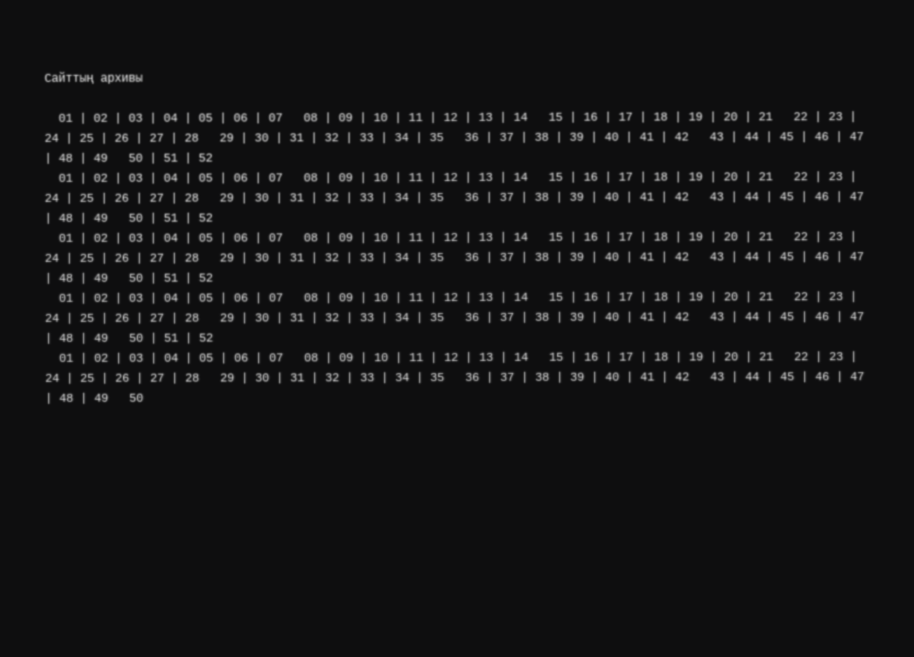Сайттың архивы

  01 | 02 | 03 | 04 | 05 | 06 | 07   08 | 09 | 10 | 11 | 12 | 13 | 14   15 | 16 | 17 | 18 | 19 | 20 | 21   22 | 23 | 24 | 25 | 26 | 27 | 28   29 | 30 | 31 | 32 | 33 | 34 | 35   36 | 37 | 38 | 39 | 40 | 41 | 42   43 | 44 | 45 | 46 | 47 | 48 | 49   50 | 51 | 52
  01 | 02 | 03 | 04 | 05 | 06 | 07   08 | 09 | 10 | 11 | 12 | 13 | 14   15 | 16 | 17 | 18 | 19 | 20 | 21   22 | 23 | 24 | 25 | 26 | 27 | 28   29 | 30 | 31 | 32 | 33 | 34 | 35   36 | 37 | 38 | 39 | 40 | 41 | 42   43 | 44 | 45 | 46 | 47 | 48 | 49   50 | 51 | 52
  01 | 02 | 03 | 04 | 05 | 06 | 07   08 | 09 | 10 | 11 | 12 | 13 | 14   15 | 16 | 17 | 18 | 19 | 20 | 21   22 | 23 | 24 | 25 | 26 | 27 | 28   29 | 30 | 31 | 32 | 33 | 34 | 35   36 | 37 | 38 | 39 | 40 | 41 | 42   43 | 44 | 45 | 46 | 47 | 48 | 49   50 | 51 | 52
  01 | 02 | 03 | 04 | 05 | 06 | 07   08 | 09 | 10 | 11 | 12 | 13 | 14   15 | 16 | 17 | 18 | 19 | 20 | 21   22 | 23 | 24 | 25 | 26 | 27 | 28   29 | 30 | 31 | 32 | 33 | 34 | 35   36 | 37 | 38 | 39 | 40 | 41 | 42   43 | 44 | 45 | 46 | 47 | 48 | 49   50 | 51 | 52
  01 | 02 | 03 | 04 | 05 | 06 | 07   08 | 09 | 10 | 11 | 12 | 13 | 14   15 | 16 | 17 | 18 | 19 | 20 | 21   22 | 23 | 24 | 25 | 26 | 27 | 28   29 | 30 | 31 | 32 | 33 | 34 | 35   36 | 37 | 38 | 39 | 40 | 41 | 42   43 | 44 | 45 | 46 | 47 | 48 | 49   50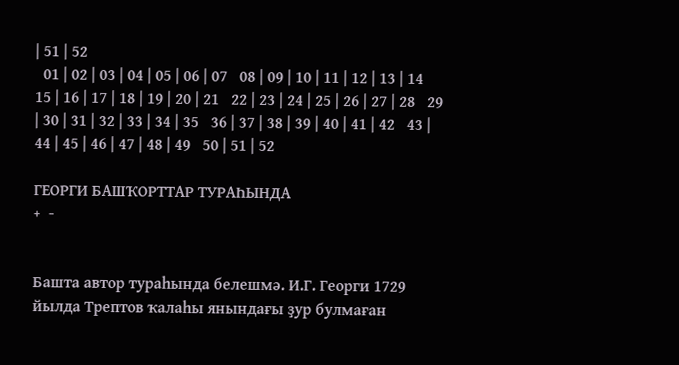| 51 | 52
  01 | 02 | 03 | 04 | 05 | 06 | 07   08 | 09 | 10 | 11 | 12 | 13 | 14   15 | 16 | 17 | 18 | 19 | 20 | 21   22 | 23 | 24 | 25 | 26 | 27 | 28   29 | 30 | 31 | 32 | 33 | 34 | 35   36 | 37 | 38 | 39 | 40 | 41 | 42   43 | 44 | 45 | 46 | 47 | 48 | 49   50 | 51 | 52

ГЕОРГИ БАШҠОРТТАР ТУРАҺЫНДА
+  -


Башта автор тураһында белешмә. И.Г. Георги 1729 йылда Трептов ҡалаһы янындағы ҙур булмаған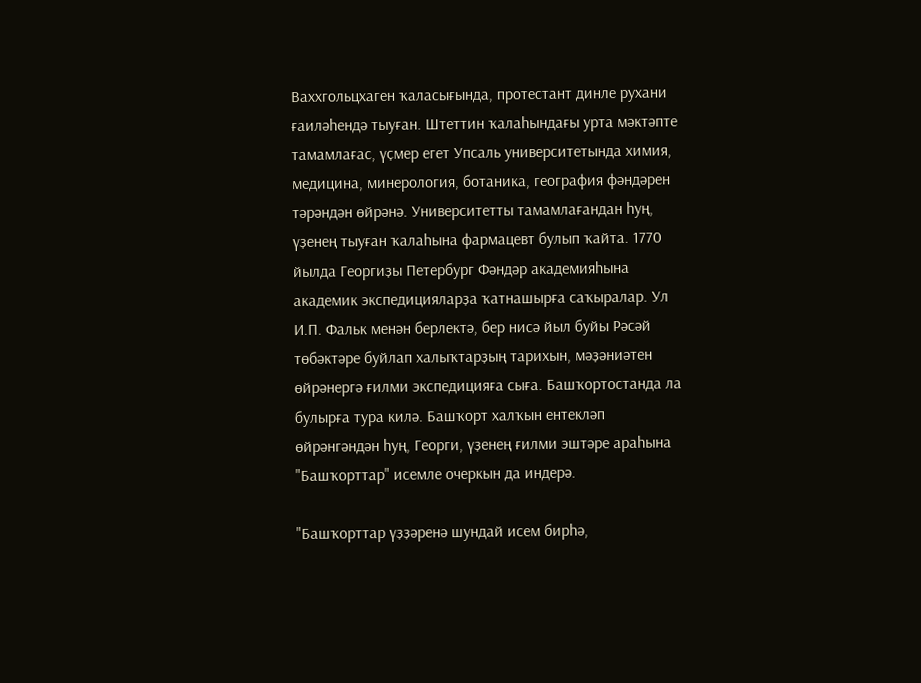Ваххгольцхаген ҡаласығында, протестант динле рухани ғаиләһендә тыуған. Штеттин ҡалаһындағы урта мәктәпте тамамлағас, үҫмер егет Упсаль университетында химия, медицина, минерология, ботаника, география фәндәрен тәрәндән өйрәнә. Университетты тамамлағандан һуң, үҙенең тыуған ҡалаһына фармацевт булып ҡайта. 1770 йылда Георгиҙы Петербург Фәндәр академияһына академик экспедицияларҙа ҡатнашырға саҡыралар. Ул И.П. Фальк менән берлектә, бер нисә йыл буйы Рәсәй төбәктәре буйлап халыҡтарҙың тарихын, мәҙәниәтен өйрәнергә ғилми экспедицияға сыға. Башҡортостанда ла булырға тура килә. Башҡорт халҡын ентекләп өйрәнгәндән һуң, Георги, үҙенең ғилми эштәре араһына "Башҡорттар" исемле очеркын да индерә.

"Башҡорттар үҙҙәренә шундай исем бирһә,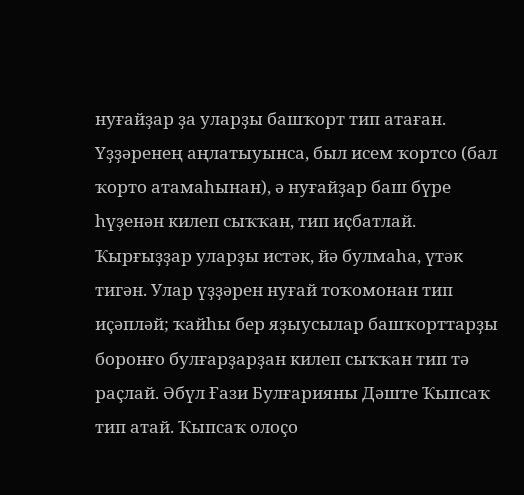нуғайҙар ҙа уларҙы башҡорт тип атаған. Үҙҙәренең аңлатыуынса, был исем ҡортсо (бал ҡорто атамаһынан), ә нуғайҙар баш бүре һүҙенән килеп сыҡҡан, тип иҫбатлай. Ҡырғыҙҙар уларҙы истәк, йә булмаһа, үтәк тигән. Улар үҙҙәрен нуғай тоҡомонан тип иҫәпләй; ҡайһы бер яҙыусылар башҡорттарҙы боронғо булғарҙарҙан килеп сыҡҡан тип тә раҫлай. Әбүл Ғази Булғарияны Дәште Ҡыпсаҡ тип атай. Ҡыпсаҡ олоҫо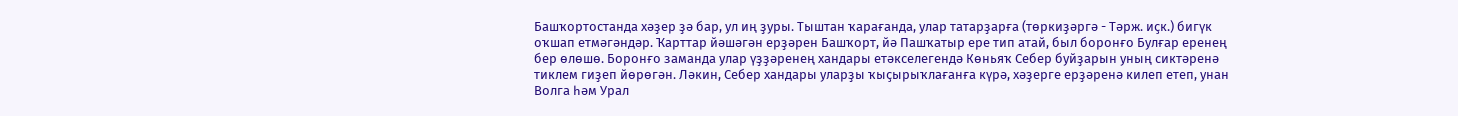Башҡортостанда хәҙер ҙә бар, ул иң ҙуры. Тыштан ҡарағанда, улар татарҙарға (төркиҙәргә - Тәрж. иҫк.) бигүк оҡшап етмәгәндәр. Ҡарттар йәшәгән ерҙәрен Башҡорт, йә Пашҡатыр ере тип атай, был боронғо Булғар еренең бер өлөшө. Боронғо заманда улар үҙҙәренең хандары етәкселегендә Көньяҡ Себер буйҙарын уның сиктәренә тиклем гиҙеп йөрөгән. Ләкин, Себер хандары уларҙы ҡыҫырыҡлағанға күрә, хәҙерге ерҙәренә килеп етеп, унан Волга һәм Урал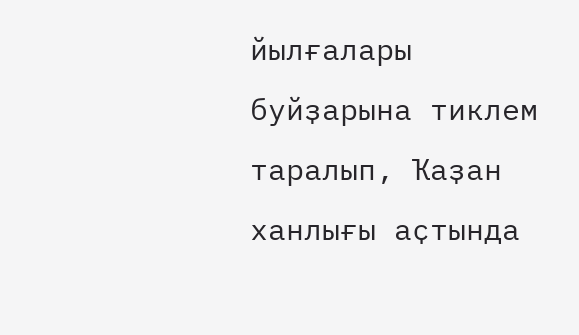йылғалары буйҙарына тиклем таралып, Ҡаҙан ханлығы аҫтында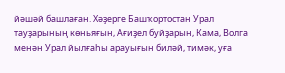йәшәй башлаған. Хәҙерге Башҡортостан Урал тауҙарының көньяғын, Ағиҙел буйҙарын, Кама, Волга менән Урал йылғаһы арауығын биләй, тимәк, уға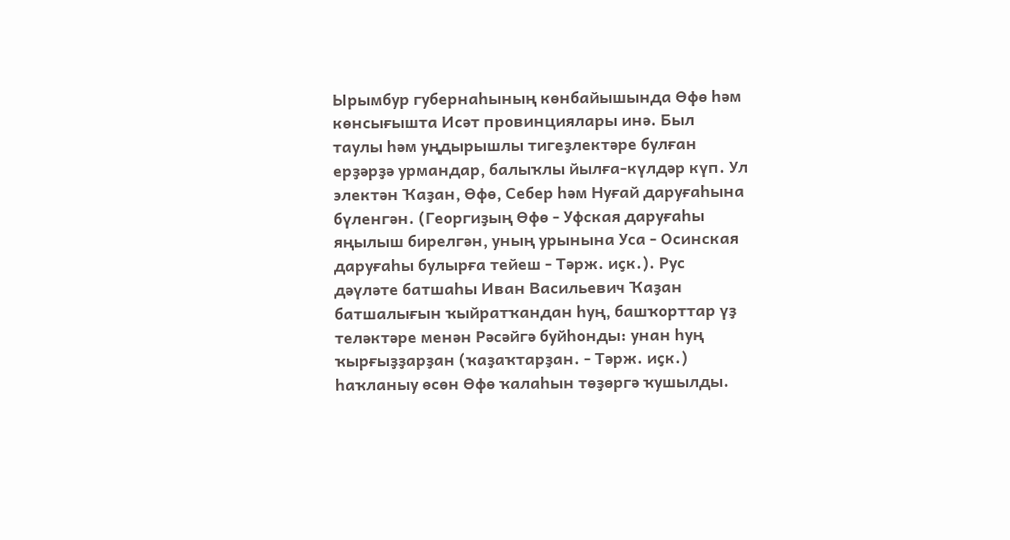Ырымбур губернаһының көнбайышында Өфө һәм көнсығышта Исәт провинциялары инә. Был таулы һәм уңдырышлы тигеҙлектәре булған ерҙәрҙә урмандар, балыҡлы йылға-күлдәр күп. Ул электән Ҡаҙан, Өфө, Себер һәм Нуғай даруғаһына бүленгән. (Георгиҙың Өфө - Уфская даруғаһы яңылыш бирелгән, уның урынына Уса - Осинская даруғаһы булырға тейеш - Тәрж. иҫк.). Рус дәүләте батшаһы Иван Васильевич Ҡаҙан батшалығын ҡыйратҡандан һуң, башҡорттар үҙ теләктәре менән Рәсәйгә буйһонды: унан һуң ҡырғыҙҙарҙан (ҡаҙаҡтарҙан. - Тәрж. иҫк.) һаҡланыу өсөн Өфө ҡалаһын төҙөргә ҡушылды.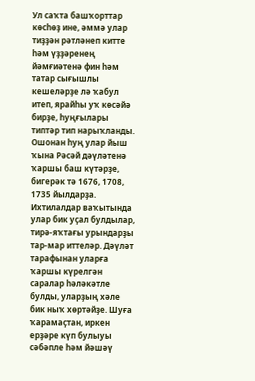Ул саҡта башҡорттар көсһөҙ ине, әммә улар тиҙҙән рәтләнеп китте һәм үҙҙәренең йәмғиәтенә фин һәм татар сығышлы кешеләрҙе лә ҡабул итеп, ярайһы уҡ көсәйә бирҙе, һуңғылары типтәр тип нарыҡланды. Ошонан һуң улар йыш ҡына Рәсәй дәүләтенә ҡаршы баш күтәрҙе, бигерәк тә 1676, 1708, 1735 йылдарҙа. Ихтилалдар ваҡытында улар бик уҫал булдылар, тирә-яҡтағы урындарҙы тар-мар иттеләр. Дәүләт тарафынан уларға ҡаршы күрелгән саралар һәләкәтле булды, уларҙың хәле бик ныҡ хөртәйҙе. Шуға ҡарамаҫтан, иркен ерҙәре күп булыуы сәбәпле һәм йәшәү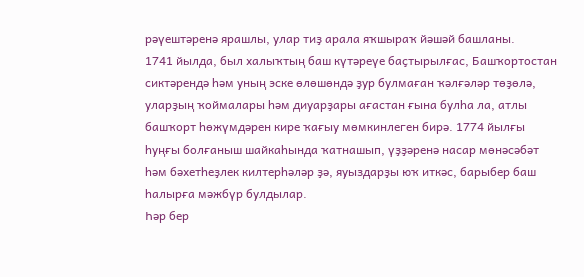рәүештәренә ярашлы, улар тиҙ арала яҡшыраҡ йәшәй башланы.
1741 йылда, был халыҡтың баш күтәреүе баҫтырылғас, Башҡортостан сиктәрендә һәм уның эске өлөшөндә ҙур булмаған ҡәлғәләр төҙөлә, уларҙың ҡоймалары һәм диуарҙары ағастан ғына булһа ла, атлы башҡорт һөжүмдәрен кире ҡағыу мөмкинлеген бирә. 1774 йылғы һуңғы болғаныш шайкаһында ҡатнашып, үҙҙәренә насар мөнәсәбәт һәм бәхетһеҙлек килтерһәләр ҙә, яуыздарҙы юҡ иткәс, барыбер баш һалырға мәжбүр булдылар.
Һәр бер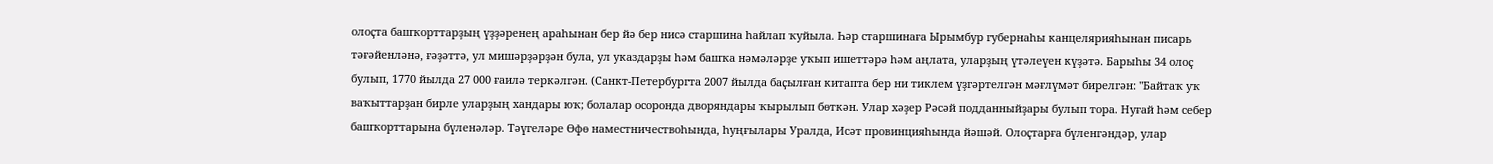олоҫта башҡорттарҙың үҙҙәренең араһынан бер йә бер нисә старшина һайлап ҡуйыла. Һәр старшинаға Ырымбур губернаһы канцелярияһынан писарь тәғәйенләнә, ғәҙәттә, ул мишәрҙәрҙән була, ул указдарҙы һәм башҡа нәмәләрҙе уҡып ишеттәрә һәм аңлата, уларҙың үтәлеүен күҙәтә. Барыһы 34 олоҫ булып, 1770 йылда 27 000 ғаилә теркәлгән. (Санкт-Петербургта 2007 йылда баҫылған китапта бер ни тиклем үҙгәртелгән мәғлүмәт бирелгән: "Байтаҡ уҡ ваҡыттарҙан бирле уларҙың хандары юҡ; болалар осоронда дворяндары ҡырылып бөткән. Улар хәҙер Рәсәй подданныйҙары булып тора. Нуғай һәм себер башҡорттарына бүленәләр. Тәүгеләре Өфө наместничествоһында, һуңғылары Уралда, Исәт провинцияһында йәшәй. Олоҫтарға бүленгәндәр, улар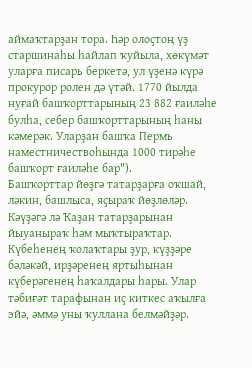аймаҡтарҙан тора. Һәр олоҫтоң үҙ старшинаһы һайлап ҡуйыла, хөкүмәт уларға писарь беркетә, ул үҙенә күрә прокурор ролен дә үтәй. 1770 йылда нуғай башҡорттарының 23 882 ғаиләһе булһа, себер башҡорттарының һаны кәмерәк. Уларҙан башҡа Пермь наместничествоһында 1000 тирәһе башҡорт ғаиләһе бар").
Башҡорттар йөҙгә татарҙарға оҡшай, ләкин, башлыса, яҫыраҡ йөҙлөләр. Кәүҙәгә лә Ҡаҙан татарҙарынан йыуаныраҡ һәм мыҡтыраҡтар. Күбеһенең ҡолаҡтары ҙур, күҙҙәре бәләкәй, ирҙәренең яртыһынан күберәгенең һаҡалдары һары. Улар тәбиғәт тарафынан иҫ киткес аҡылға эйә, әммә уны ҡуллана белмәйҙәр.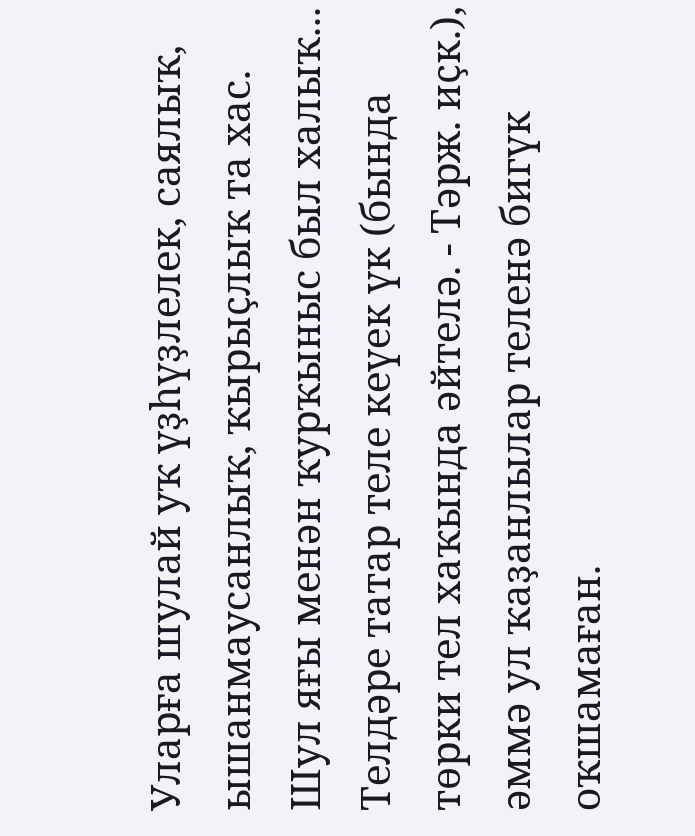Уларға шулай уҡ үҙһүҙлелек, саялыҡ, ышанмаусанлыҡ, ҡырыҫлыҡ та хас. Шул яғы менән ҡурҡыныс был халыҡ...
Телдәре татар теле кеүек үк (бында төрки тел хаҡында әйтелә. - Тәрж. иҫк.), әммә ул ҡаҙанлылар теленә бигүк оҡшамаған.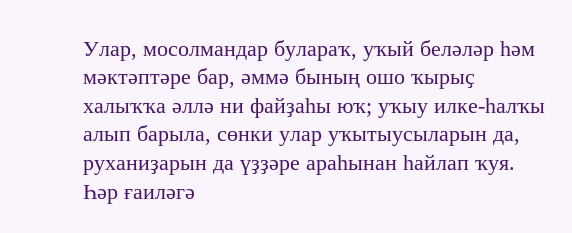Улар, мосолмандар булараҡ, уҡый беләләр һәм мәктәптәре бар, әммә бының ошо ҡырыҫ халыҡҡа әллә ни файҙаһы юҡ; уҡыу илке-һалҡы алып барыла, сөнки улар уҡытыусыларын да, руханиҙарын да үҙҙәре араһынан һайлап ҡуя.
Һәр ғаиләгә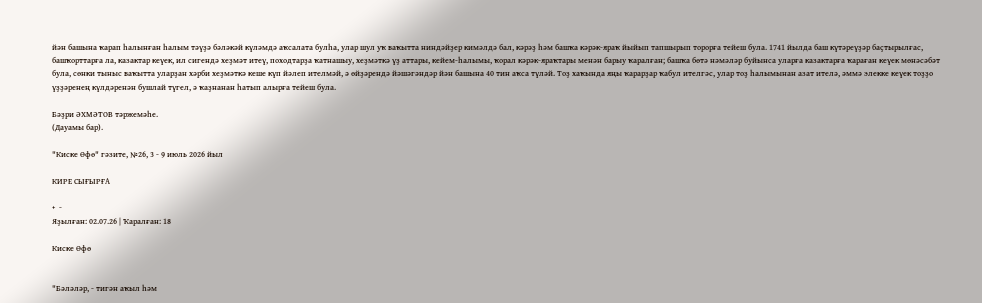йән башына ҡарап һалынған һалым тәүҙә бәләкәй күләмдә аҡсалата булһа, улар шул уҡ ваҡытта ниндәйҙер кимәлдә бал, кәрәҙ һәм башҡа кәрәк-яраҡ йыйып тапшырып торорға тейеш була. 1741 йылда баш күтәреүҙәр баҫтырылғас, башҡорттарға ла, казактар кеүек, ил сигендә хеҙмәт итеү, походтарҙа ҡатнашыу, хеҙмәткә үҙ аттары, кейем-һалымы, ҡорал кәрәк-яраҡтары менән барыу ҡаралған; башҡа бөтә нәмәләр буйынса уларға казактарға ҡараған кеүек мөнәсәбәт була, сөнки тыныс ваҡытта уларҙан хәрби хеҙмәткә кеше күп йәлеп ителмәй, ә өйҙәрендә йәшәгәндәр йән башына 40 тин аҡса түләй. Тоҙ хаҡында яңы ҡарарҙар ҡабул ителгәс, улар тоҙ һалымынан азат ителә, әммә элекке кеүек тоҙҙо үҙҙәренең күлдәренән бушлай түгел, ә ҡаҙнанан һатып алырға тейеш була.

Бәҙри ӘХМӘТОВ тәржемәһе.
(Дауамы бар).

"Киске Өфө" гәзите, №26, 3 - 9 июль 2026 йыл

КИРЕ СЫҒЫРҒА

+  -
Яҙылған: 02.07.26 | Ҡаралған: 18

Киске Өфө


"Бәләләр, - тигән аҡыл һәм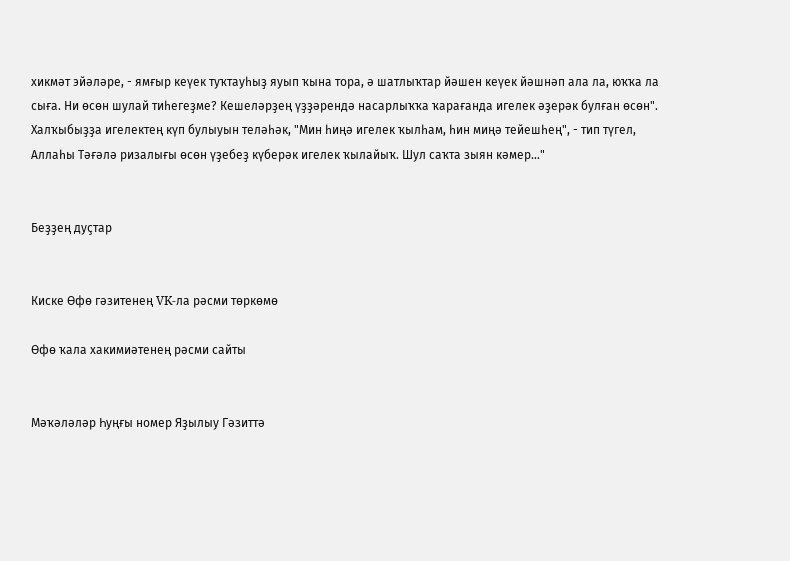хикмәт эйәләре, - ямғыр кеүек туҡтауһыҙ яуып ҡына тора, ә шатлыҡтар йәшен кеүек йәшнәп ала ла, юҡҡа ла сыға. Ни өсөн шулай тиһегеҙме? Кешеләрҙең үҙҙәрендә насарлыҡҡа ҡарағанда игелек әҙерәк булған өсөн". Халҡыбыҙҙа игелектең күп булыуын теләһәк, "Мин һиңә игелек ҡылһам, һин миңә тейешһең", - тип түгел, Аллаһы Тәғәлә ризалығы өсөн үҙебеҙ күберәк игелек ҡылайыҡ. Шул саҡта зыян кәмер..."


Беҙҙең дуҫтар


Киске Өфө гәзитенең VK-ла рәсми төркөмө

Өфө ҡала хакимиәтенең рәсми сайты


Мәҡәләләр Һуңғы номер Яҙылыу Гәзиттә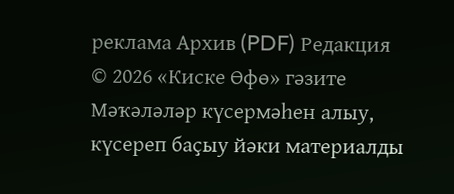реклама Архив (PDF) Редакция
© 2026 «Киске Өфө» гәзите
Мәҡәләләр күсермәһен алыу, күсереп баҫыу йәки материалды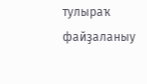тулыраҡ файҙаланыу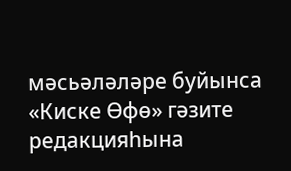мәсьәләләре буйынса «Киске Өфө» гәзите редакцияһына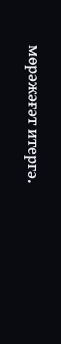мөрәжәғәт итергә.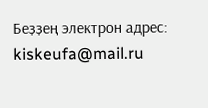Беҙҙең электрон адрес: kiskeufa@mail.ru